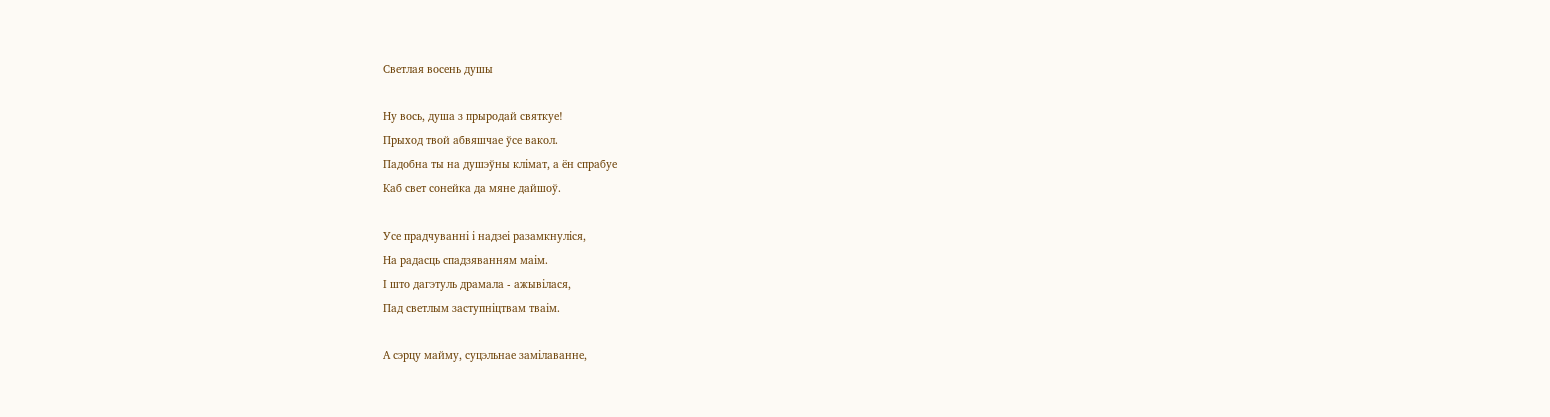Светлая восень душы

Ну вось, душа з прыродай святкуе!
Прыход твой абвяшчае ўсе вакол.
Падобна ты на душэўны клімат, а ён спрабуе
Каб свет сонейка да мяне дайшоў.

Усе прадчуванні і надзеі разамкнуліся,
На радасць спадзяванням маім.
І што дагэтуль драмала - ажывілася,
Пад светлым заступніцтвам тваім.

А сэрцу майму, суцэльнае замілаванне,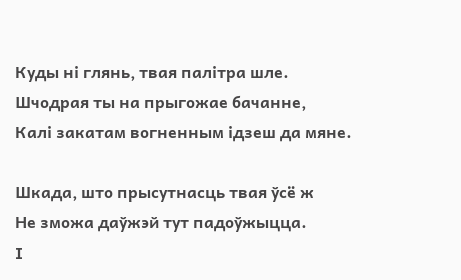Куды ні глянь, твая палітра шле.
Шчодрая ты на прыгожае бачанне,
Калі закатам вогненным ідзеш да мяне.

Шкада, што прысутнасць твая ўсё ж
Не зможа даўжэй тут падоўжыцца.
І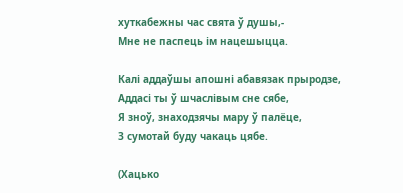хуткабежны час свята ў душы,-
Мне не паспець ім нацешыцца.

Калі аддаўшы апошні абавязак прыродзе,
Аддасі ты ў шчаслівым сне сябе,
Я зноў, знаходзячы мару ў палёце,
З сумотай буду чакаць цябе.

(Хацько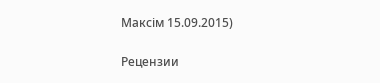Максім 15.09.2015)


Рецензии